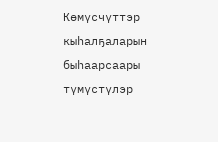Көмүсчүттэр кыһалҕаларын быһаарсаары түмүстүлэр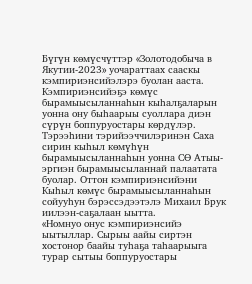Бүгүн көмүсчүттэр «Золотодобыча в Якутии-2023» уочараттаах сааскы кэмпириэнсийэлэрэ буолан ааста.
Кэмпириэнсийэҕэ көмүс бырамыысыланнаһын кыһалҕаларын уонна ону быһаарыы суоллара диэн сүрүн боппуруостары көрдүлэр. Тэрээһини тэрийээччилэринэн Саха сирин кыһыл көмүһүн бырамыысыланнаһын уонна СӨ Атыы-эргиэн бырамыысыланнай палаатата буолар. Оттон кэмпириэнсийэни Кыһыл көмүс бырамыысыланнаһын сойууһун бэрэссэдээтэлэ Михаил Брук иилээн-саҕалаан ыытта.
«Номнуо онус кэмпириэнсийэ ыытыллар. Сырыы аайы сиртэн хостонор баайы туһаҕа таһаарыыга турар сытыы боппуруостары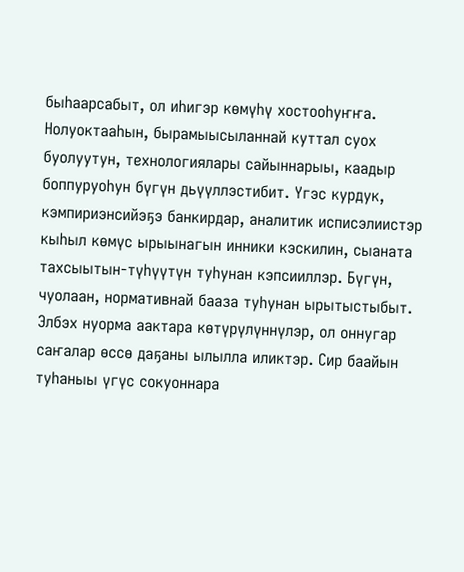быһаарсабыт, ол иһигэр көмүһү хостооһуҥҥа. Нолуоктааһын, бырамыысыланнай куттал суох буолуутун, технологиялары сайыннарыы, каадыр боппуруоһун бүгүн дьүүллэстибит. Үгэс курдук, кэмпириэнсийэҕэ банкирдар, аналитик исписэлиистэр кыһыл көмүс ырыынагын инники кэскилин, сыаната тахсыытын-түһүүтүн туһунан кэпсииллэр. Бүгүн, чуолаан, нормативнай бааза туһунан ырытыстыбыт. Элбэх нуорма аактара көтүрүлүннүлэр, ол оннугар саҥалар өссө даҕаны ылылла иликтэр. Сир баайын туһаныы үгүс сокуоннара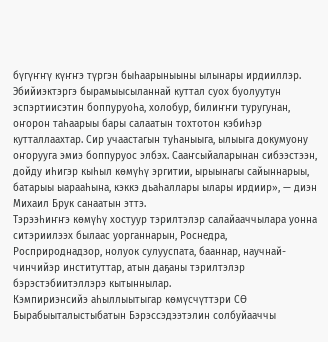бүгүҥҥү күҥҥэ түргэн быһаарыныыны ылынары ирдииллэр. Эбийиэктэргэ бырамыысыланнай куттал суох буолуутун эспэртиисэтин боппуруоһа, холобур, билиҥҥи туругунан, оҥорон таһаарыы бары салаатын тохтотон кэбиһэр кутталлаахтар. Сир учаастагын туһаныыга, ылыыга докумуону оҥорууга эмиэ боппуруос элбэх. Сааҥсыйаларынан сибээстээн, дойду иһигэр кыһыл көмүһү эргитии, ырыынагы сайыннарыы, батарыы ыарааһына, кэккэ дьаһаллары ылары ирдиир», — диэн Михаил Брук санаатын эттэ.
Тэрээһиҥҥэ көмүһү хостуур тэрилтэлэр салайааччылара уонна ситэриилээх былаас уорганнарын, Роснедра, Росприроднадзор, нолуок сулууспата, бааннар, научнай-чинчийэр институттар, атын даҕаны тэрилтэлэр бэрэстэбиитэллэрэ кытыннылар.
Кэмпириэнсийэ аһыллыытыгар көмүсчүттэри СӨ Бырабыыталыстыбатын Бэрэссэдээтэлин солбуйааччы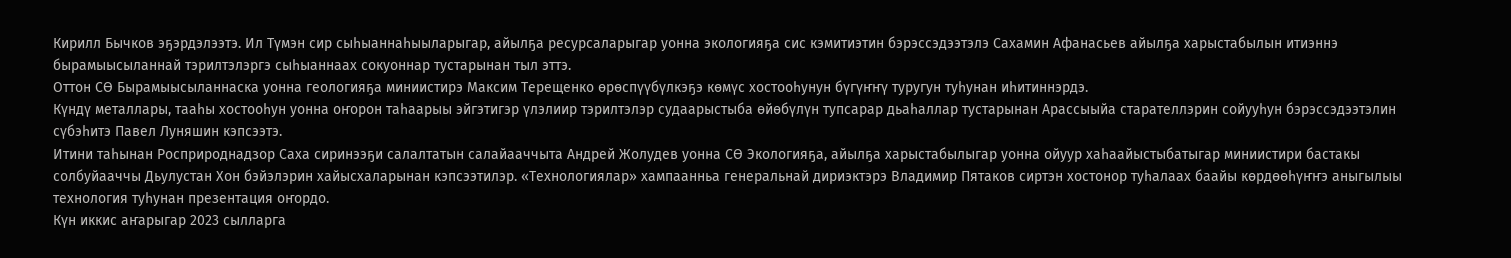Кирилл Бычков эҕэрдэлээтэ. Ил Түмэн сир сыһыаннаһыыларыгар, айылҕа ресурсаларыгар уонна экологияҕа сис кэмитиэтин бэрэссэдээтэлэ Сахамин Афанасьев айылҕа харыстабылын итиэннэ бырамыысыланнай тэрилтэлэргэ сыһыаннаах сокуоннар тустарынан тыл эттэ.
Оттон СӨ Бырамыысыланнаска уонна геологияҕа миниистирэ Максим Терещенко өрөспүүбүлкэҕэ көмүс хостооһунун бүгүҥҥү туругун туһунан иһитиннэрдэ.
Күндү металлары, тааһы хостооһун уонна оҥорон таһаарыы эйгэтигэр үлэлиир тэрилтэлэр судаарыстыба өйөбүлүн тупсарар дьаһаллар тустарынан Арассыыйа старателлэрин сойууһун бэрэссэдээтэлин сүбэһитэ Павел Луняшин кэпсээтэ.
Итини таһынан Росприроднадзор Саха сиринээҕи салалтатын салайааччыта Андрей Жолудев уонна СӨ Экологияҕа, айылҕа харыстабылыгар уонна ойуур хаһаайыстыбатыгар миниистири бастакы солбуйааччы Дьулустан Хон бэйэлэрин хайысхаларынан кэпсээтилэр. «Технологиялар» хампаанньа генеральнай дириэктэрэ Владимир Пятаков сиртэн хостонор туһалаах баайы көрдөөһүҥҥэ аныгылыы технология туһунан презентация оҥордо.
Күн иккис аҥарыгар 2023 сылларга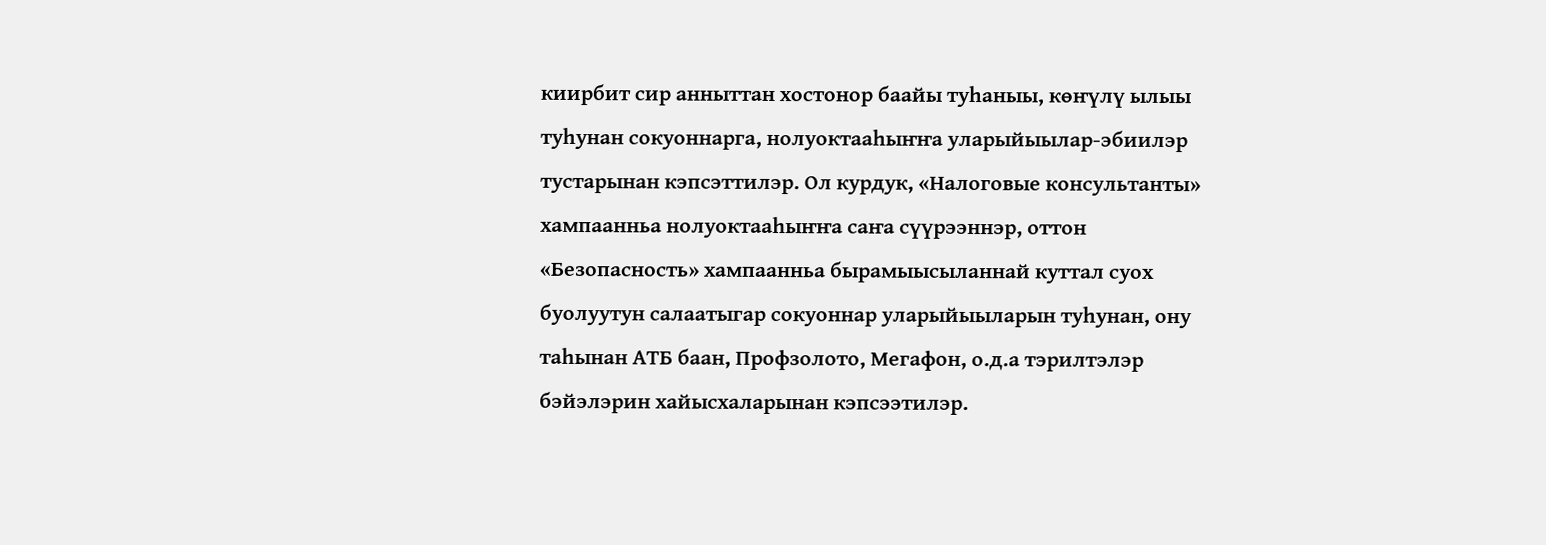киирбит сир анныттан хостонор баайы туһаныы, көҥүлү ылыы туһунан сокуоннарга, нолуоктааһыҥҥа уларыйыылар-эбиилэр тустарынан кэпсэттилэр. Ол курдук, «Налоговые консультанты» хампаанньа нолуоктааһыҥҥа саҥа сүүрээннэр, оттон «Безопасность» хампаанньа бырамыысыланнай куттал суох буолуутун салаатыгар сокуоннар уларыйыыларын туһунан, ону таһынан АТБ баан, Профзолото, Мегафон, о.д.а тэрилтэлэр бэйэлэрин хайысхаларынан кэпсээтилэр.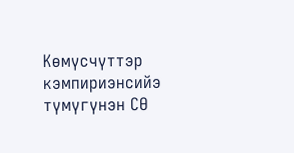Көмүсчүттэр кэмпириэнсийэ түмүгүнэн СӨ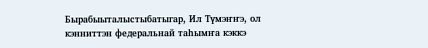Бырабыыталыстыбатыгар, Ил Түмэҥҥэ, ол кэнниттэн федеральнай таһымҥа кэккэ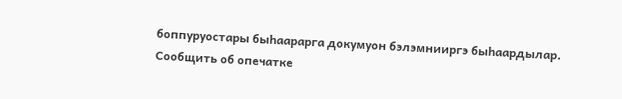боппуруостары быһаарарга докумуон бэлэмнииргэ быһаардылар.
Сообщить об опечатке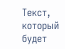Текст, который будет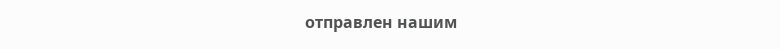отправлен нашим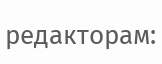редакторам: